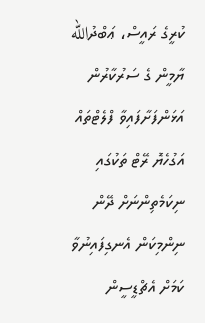ކުރީގެ ރައީސް، ޢަބްދުالله ޔާމީން ގެ ސަރުކާރުން އަޅަންފަށާފައިވާ ފްލެޓްތައް އަގުހެޔޮ ރޭޓް ތަކުގައި ނިކަމެތިންނަށް ދޭން ނިންމިކަން އެނގިފައިނުވާ ކަމަށް އެޗްޑީސީން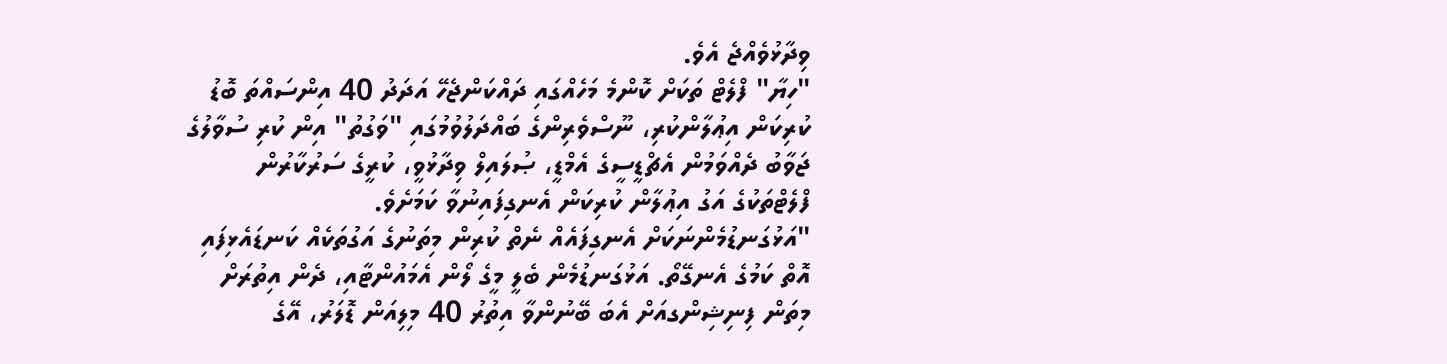ވިދާޅުވެއްޖެ އެވެ.
"ހިޔާ" ފްލެޓް ތަކަށް ކޮންމެ މަހެއްގައި ދައްކަންޖެހޭ އަދަދު 40 އިންސައްތަ ބޮޑު ކުރިކަން އިޢުލާންކުރި، ނޫސްވެރިންގެ ބައްދަލުވުމުގައި "ވަގުތު" އިން ކުރި ސުވާލުގެ ޖަވާބު ދެއްވަމުން އެޗްޑީސީގެ އެމްޑީ، ޞުލައިލް ވިދާޅުވީ، ކުރީގެ ސަރުކާރުން ފްލެޓްތަކުގެ އަގު އިޢުލާން ކުރިކަން އެނގިފައިނުވާ ކަމަށެވެ.
"އަޅުގަނޑުމެންނަކަށް އެނގިފައެއް ނެތް ކުރިން މިތަނުގެ އަގުތަކެއް ކަނޑައެޅިފައި އޮތް ކަމުގެ އެނގޭތޯ. އަޅުގަނޑުމެން ބެލީ މީގެ ލޯން އެމައުންޓާއި، ދެން އިތުރަށް މިތަން ފިނިޝިންގއަށް އެބަ ބޭނުންވާ އިތުރު 40 މިލިއަން ޑޮލަރު، އޭގެ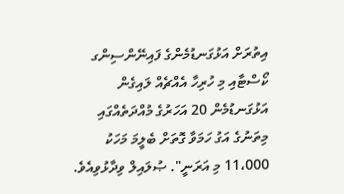އިތުރަށް އަޅުގަނޑުމެންގެ ފައިނޭންސިންގ ކޯސްޓާއި މި ހުރިހާ އެއްޗެއް ލައިގެން އަޅުގަނޑުމެން 20 އަހަރުގެ މުއްދަތެއްގައި މިތަނުގެ އަގު ހަމަވާ ގޮތަށް ބެލީމަ މަހަކު 11،000 މި އަރަނީ". ޞުލައިލް ވިދާޅުވިއެވެ.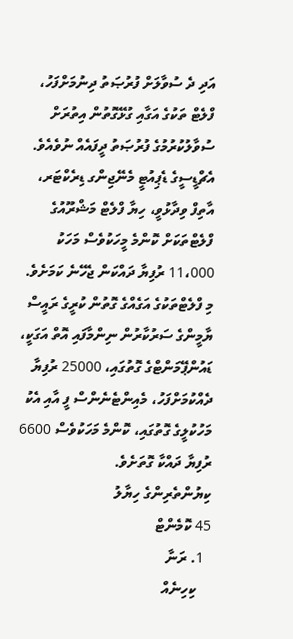އަދި ދެ ސުވާލަށް ފުރުޞަތު ދިނުމަށްފަހު، ފްލެޓް ތަކުގެ އަގާއި ގުޅޭގޮތުން އިތުރަށް ސުވާލުކުރުމުގެ ފުރުޞަތު ދީފައެއް ނުވެއެވެ.
އެޗްޑީސީގެ ޑެޕިއުޓީ މެނޭޖިންގ ޑިރެކްޓަރ، އާތިފް ވިދާޅުވީ، ހިޔާ ފްލެޓް މަޝްރޫއުގެ ފްލެޓްތަކަށް ކޮންމެ މީހަކުވެސް މަހަކު 11،000 ރުފިޔާ ދައްކަން ޖެހޭނެ ކަމަށެވެ.
މި ފްލެޓްތަކުގެ އަގެއްގެ ގޮތުން ކުރީގެ ރައީސް ޔާމީންގެ ސަރުކާރުން ނިންމާފައި އޮތް އަގަކީ، ޑައުންޕޭމަންޓްގެ ގޮތުގައި، 25000 ރުފިޔާ ދެއްކުމަށްފަހު، މެއިންޓެނެންސް ފީ އާއި އެކު މަހުކުލީގެ ގޮތުގައި، ކޮންމެ މަހަކުވެސް 6600 ރުފިޔާ ދައްކާ ގޮތަށެވެ.
ކިޔުންތެރިންގެ ހިޔާލު
45 ކޮމެންޓް
  1. ރަނާ
    ކިހިނެއް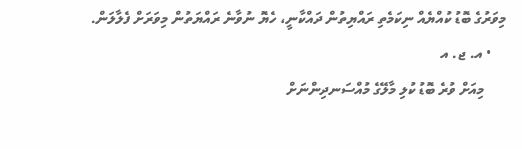މިވަރުގެ ބޮޑު ކުއްޔެއް ނިކަމެތި ރައްޔިތުން ދައްކާނީ، ހެޔޮ ނުވާނެ ރައްޔަތުން މިވަރަށް ފެލާލަން.
    • އ. ޖ. އ
      މިއަށް ވުރެ ބޮޑު ކުލި މާލޭގެ މުއްސަނދިންނަށް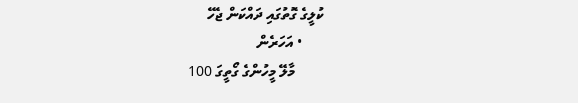ކުލީގެ ގޮތުގައި ދައްކަން ޖެހޭ
      • އަހަރެން
        މާލޭ މީހުންގެ ގޯތީގަ 100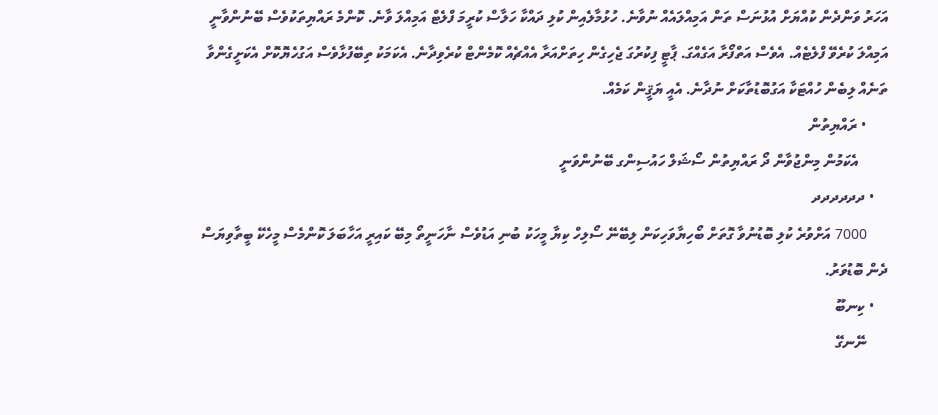އަހަރު ވަންދެން ކުއްޔަށް އުޅުނަސް ތަން އަމިއްލައެއް ނުވާނެ. ހުޅުމާލެއިން ކުލި ދައްކާ ހަލާސް ކުރީމަ ފްލެޓް އަމިއްލަ ވާނެ. ކޮންމެ ރައްޔިތަކުވެސް ބޭނުންވާނީ އަމިއްލަ ކުރެވޭ ފްލެޓެއް. އެވެސް އަތްފޯރާ އަގެއްގަ. ޕާޓީ ފިކުރުގަ ޖެހިގެން ހިތަށްއަރާ އެއްޗެއް ކޮމެންޓް ކުރެވިދާނެ. އެކަމަކު ތިބޭފުޅާވެސް އަގުހެޔޮކޮށް އެކަށީގެންވާ ތަނެއް ލިބެން ހުއްޓަކާ އަގުބޮޑުތާކަށް ނުދާނެ. އެއީ ޔަޤީން ކަމެއް.
      • ރައްޔިތުން
        އެކަމުން މިންޖުވާން ދޯ ރައްޔިތުން ސޯޝަލް ހައުސިންގ ބޭނުންވަނީ
    • ދދދދދދ
      7000 އަށްވުރެ ކުލި ބޮޑުނުވާ ގޮތަށް ބޯހިޔާވަހިކަން ލިބޭނޭ ސޯލިހް ކިޔާ މީހަކު ބުނި އަޑުވެސް ނާހަނީތޯ މިބޭ ކައިރީ އަހާބަލަ ކޮންމެސް މީހެކޭ ބީތާވިޔަސް ދެން ބޮޑުވަރު.
    • ކިނބޫ
      ނޭނގޭ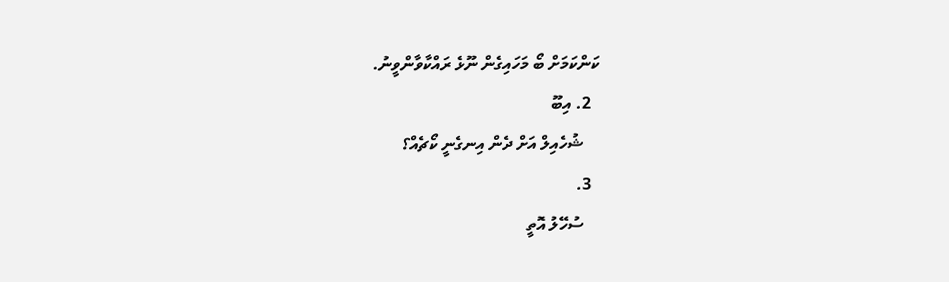ކަންކަމަށް ބޯ މަހައިގެން ނޫޅެ ރައްކާވާންވީނު.
  2. އިބޫ
    ޝުހެއިލް އަށް ދެން އިނގެނީ ކޯޗެއް؟
  3.
    ސުހޭލު އޮތީ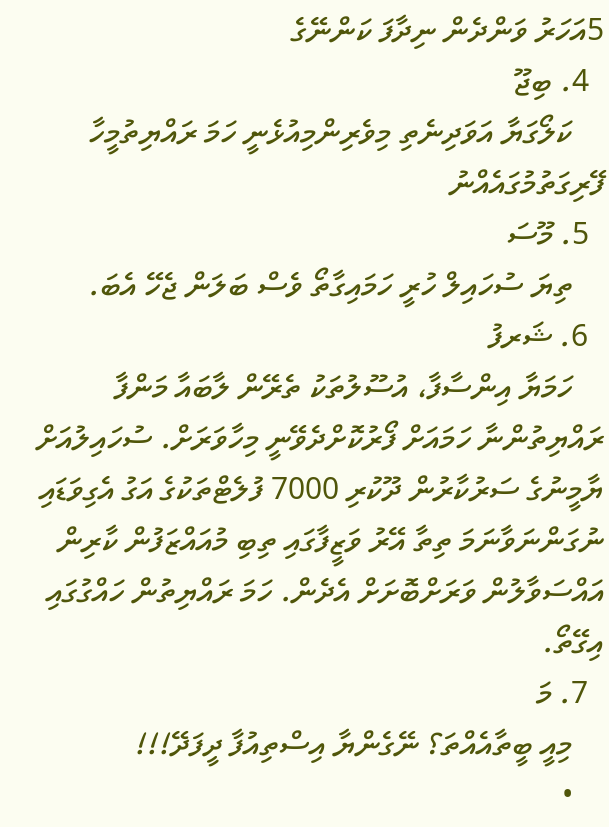5އަހަރު ވަންދެން ނިދާފަ ކަންނޭގެ
  4. ބިޖޫ
    ކަލޯގަޔާ އަވަދިނެތި މިވެރިންމިއުޅެނީ ހަމަ ރައްޔިތުމީހާ ފޭރިގަތުމުގައެއްނު
  5. މޫސަ
    ތިޔަ ސުހައިލް ހުރީ ހަމައިގާތޯ ވެސް ބަލަން ޖެހޭ އެބަ.
  6. ޝަރފު
    ހަމަޔާ އިންސާފާ، އުސޫލުތަކު ތެރޭން ލާބައާ މަންފާ ރައްޔިތުންނާ ހަމައަށް ފޯރުކޮށްދެވޭނީ މިހާވަރަށް. ސުހައިލުއަށް ޔާމީނުގެ ސަރުކާރުން ދޫކުރި 7000 ފުލެޓްތަކުގެ އަގު އެގިވަޑައި ނުގަންނަވާނަމަ ތިތާ އޭރު ވަޒީފާގައި ތިބި މުއައްޒަފުން ކާރިން އައްސަވާލުން ވަރަށްބޮށަށް އެދެން. ހަމަ ރައްޔިތުން ހައްގުގައި އިގޭތޯ.
  7. މަ
    މިއީ ބީތާއެއްތަ؟ ނޭގެންޔާ އިސްތިއުފާ ދީފަދޭ!!!
    •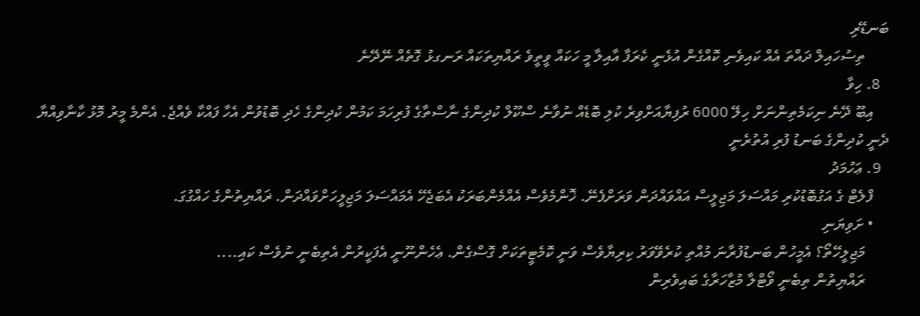ބަނޑޭރި
      ތިސުހައިލް ދައްތަ އެއް ކައިވެނި ކޮއްގެން އުޅެނީ ކެރަފާ އާއިލާ މީ ހަކައް ވީތީވެ ރައްޔިތަކައް ރަނގޅު ގޮތެއް ނޭދޭނެ
  8. ހިވާ
    އިބޫ ދޭނެ ނިކަމެތިންނަށް ހިލޭ 6000 ރުފިޔާއަށްވިރެ ކުލި ބޮޑެއް ނުވާނެ ސްކޫލް ކުދިންގެ ނާސްތާގެ ފުރިހަމަ ކަމުން ކުދިންގެ ހެދި ބޮޑުވުން އެހާ ފައްކާ ވެއްޖެ. އެންމެ މީރު މޮޅު ކާނާވިއްޔާ ދެނީ ކުދިންގެ ބަނޑު ފުރި އުތުރެނީ
  9. ޢަހުމަދު
    ފްލެޓް ގެ އަގުބޮޑުކުރި މައްސަލަ މަޖިލީސް އައްވައްދަން ވަރަށްފެނޭ. ޚޮންމެވެސް އެއްމެންބަރަކު އެބަޖެހޭ އެމައްސަލަ މަޖިލީހަށްވައްދަން. ޜައްޔިތުންގެ ހައްގުގަ.
    • ށަވިޔަނި
      މަޖިލީހޭތޯ؟ އެމީހުން ބަނޑުފުރާނަ މުއްތި ކުރެވޭވަރު ކިރިޔާވެސް ވަނީ ކޮމެޓީތަކަށް ގޮސްގެން. ޢެހެންނޫނީ އެފަކީރުން އެތިބެނީ ނުވެސް ކައި....
      ރައްޔިތުން ތިބެނީ ވޯޓްލާ މުޒާހަރާގެ ބައިވެރިން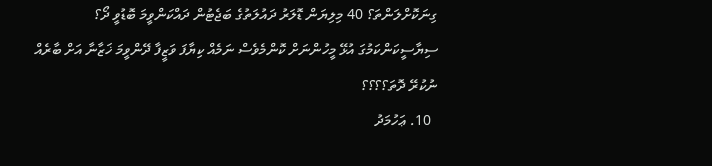ގިނަކޮށްލަންތަ؟ 40 މިލިޔަން ޑޮލަރު ދައުލަތުގެ ބަޖެޓުން ދައްކަންވީމަ ބޮޑުވީ ދޯ؟ ސިޔާސީކަންކަމުގަ އުޅޭ މީހުންނަށް ކޮންމެވެސް ނަމެއް ކިޔާފަ ވަޒީފާ ދޭންވީމަ ޚަޒާނާ އަށް ބާރެއް ނުކުރޭ ދޮތަ؟؟؟؟
  10. ޢަހުމަދު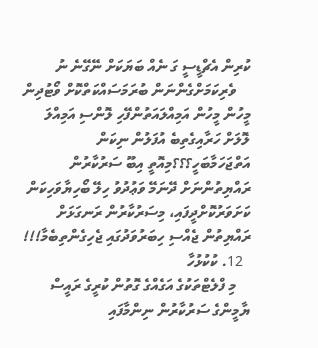ކުރިން އެޗްޑީސީ ގަ ނެއް ބަޔަކަށް ނޭގޭނެ ނު
    ވެރިކަމަށްގެންނަން ބުރަމަސައްކަތްކޮށް ވޯޓުދިން މީހުން މީހުން އަމިއްލައަތުންފޭހި ލޮންސި އަމިއްލަ ލޮލަށް ހަރާއިގެތިބެ އުފަލުން ނިކަން އަތްޖަހަމާބަހީ؟؟؟މިއޮތީ އިބޫ ސަރުކާރުން ރައްޔިތުންނަށް ދޭނަމޭ ވަޢުދުވު ހިލޭ ބޯހިޔާވަހިކަން ކަށަވަރުކޮށްދީފައި، މިސަރުކާރުން ރަނގަޅަށް ރައްޔިތުން ޖެއްސި ހިބަރުވަދުގައި ޖެހިގެންތިބެމާ!!!
  12. ކުކުޅުހާ
    މި ފްލެޓްތަކުގެ އަގެއްގެ ގޮތުން ކުރީގެ ރައީސް ޔާމީންގެ ސަރުކާރުން ނިންމާފައި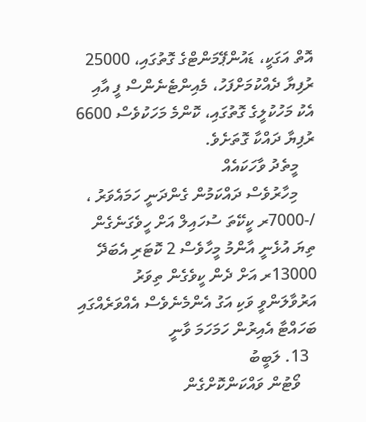އޮތް އަގަކީ، ޑައުންޕޭމަންޓްގެ ގޮތުގައި، 25000 ރުފިޔާ ދެއްކުމަށްފަހު، މެއިންޓެނެންސް ފީ އާއި އެކު މަހުކުލީގެ ގޮތުގައި، ކޮންމެ މަހަކުވެސް 6600 ރުފިޔާ ދައްކާ ގޮތަށެވެ.
    މީތެދު ވާހަކައެއް
    މިހާރުވެސް ދައްކަމުން ގެންދަނީ ހަމައެވަރު ، /-7000ރ ކީކޭތަ ސުހައިލް އަށް ހީވެގަނެގެން ތިޔަ އުޅެނީ އާންމު މީހާވެސް 2 ކޮޓަރި އެބަދޭ 13000ރ އަށް ދެން ކީވެގެން ތިވަރު އަރުވާލަންވީ ވަކި އަގު އެންމެނެވެސް އެއްވަރެއްގައި ބަހައްޓާ އެއިރުން ހަމަހަމަ ވާނީ
  13. ލަބީބު
    ވޯޓުން ވައްކަންކޮށްގެން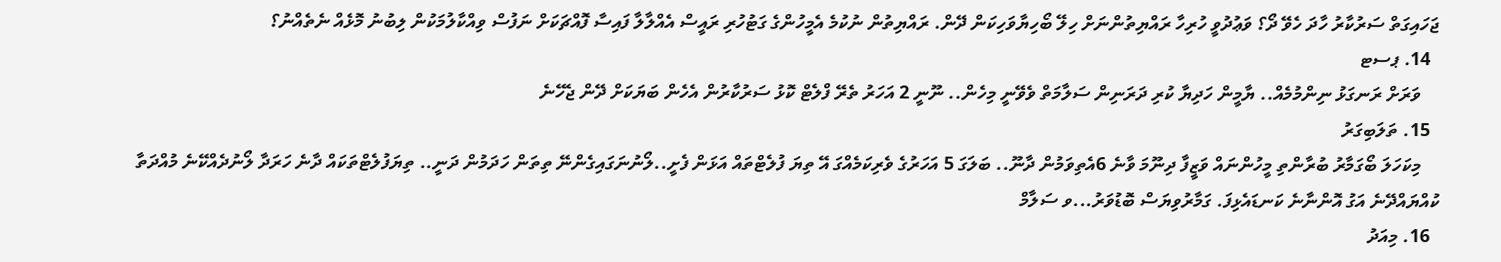ޖަހައިގަތް ސަރުކާރު ހާދަ ހެވޭ ދޯ؟ ވަޢުދުވީ ހުރިހާ ރައްޔިތުންނަށް ހިލޭ ބޯހިޔާވަހިކަން ދޭން. ރައްޔިތުން ނުކުމެ އެމީހުންގެ ގަޓުހުރި ރައީސް އެއްލާލާ ފައިސާ ފޮއްޗަކަށް ނަފުސް ވިއްކާލުމަކުން ލިބުނު މޮޅެއް ނެތެއްނު؟
  14. ޕސޓ
    ވަރަށް ރަނގަޅު ނިންމުމެއް.. ޔާމީން ހަދިޔާ ކުރި ދަރަނިން ސަލާމަތް ވެވޭނީ މިހެން.. ނޫނީ 2 އަހަރު ތެރޭ ފްލެޓް ކޮޅު ސަރުކާރުން އެހެން ބަޔަކަށް ދޭން ޖެހޭނެ
  15. ތަލަބިގަރު
    މިކަހަލަ ބޯގަމާރު ބުރާންތި މީހުންނައް ވަޒީފާ ދިނޫމަ ވާނެ 6އެތިވަމުން ދާނޫ.. ބަލަގަ 5 އަހަރުގެ ވެރިކަމެއްގަ އޭ ތިޔަ ފުލެޓްތައް އަޅަން ފެށީ..ލޯނުނަގައިގެންނޭ ތިތަން ހަދަމުން ދަނީ.. ތިޔަފުލެޓްތަކައް ދާނެ ހަރަދާ ލޯނުދެއްކޭނެ މުއްދަތާ ކުއްޔައްދޭނެ އަގު އޮންނާނެ ކަނޑައެޅިފަ. ގަމާރުވިޔަސް ބޮޑުވަރު...ވ ސަލާމް
  16. މިއަދު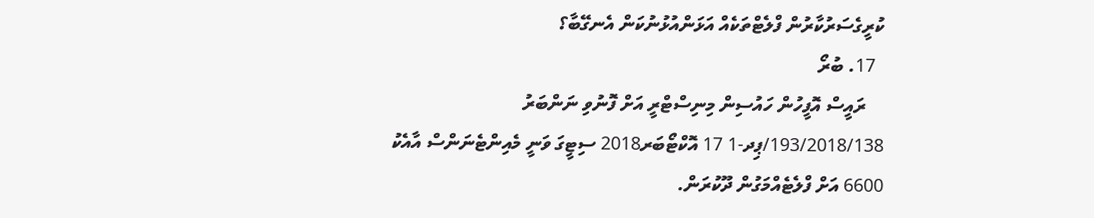ކުރީގެސަރުކާރުން ފްލެޓްތަކެއް އަޅަންއުޅުނުކަން އެނގޭބާ؟
  17. ބުރޯ
    ރައީސް އޮފީހުން ހައުސިން މިނިސްޓްރީ އަށް ފޮނުވި ނަންބަރު 193/2018/138/ޕިދ-1 17 އޮކްޓޯބަރ2018 ސިޓީގަ ވަނީ މެއިންޓެނަންސް އާއެކު 6600 އަށް ފްލެޓެއްމަގުން ދޫކުރަން.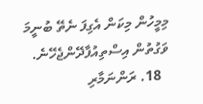މިމީހުން މިކަން އެގިފަ ނެތޭ ބުނީމަ ވަގުތުން އިސްތިއުފާދޭންޖެހޭނެ.
  18. ރަންނަމާރި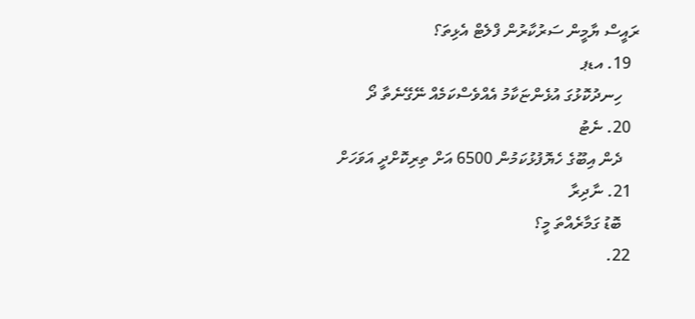ރައީސް ޔާމީން ސަރުކާރުން ފްލެޓް އެޅިތަ؟
  19. އޑޕ
    ހިނދުކޮޅުގަ އުޅެންޏަކާމު އެއްވެސްކަމެއް ނޭގޭނެތާ ދޯ
  20. ނެޓު
    ދެން އިބޫގެ ހެޔޮފުޅުކަމުން 6500 އަށް ތިރިކޮށްދީ އަވަހަށް
  21. ނާދިރާ
    ބޮޑު ގަމާރެއްތަ މީ؟
  22.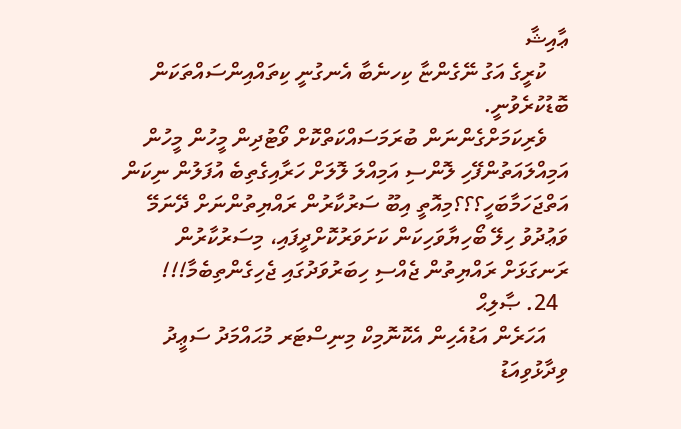ޢާއިޝާ
    ކުރީގެ އަގު ނޭގެންޏާ ކިހނެބާ އެނގުނީ ކިތައްއިންސައްތަކަން ބޮޑުކުރެވުނީ.
    ވެރިކަމަށްގެންނަން ބުރަމަސައްކަތްކޮށް ވޯޓުދިން މީހުން މީހުން އަމިއްލައަތުންފޭހި ލޮންސި އަމިއްލަ ލޮލަށް ހަރާއިގެތިބެ އުފަލުން ނިކަން އަތްޖަހަމާބަހީ؟؟؟މިއޮތީ އިބޫ ސަރުކާރުން ރައްޔިތުންނަށް ދޭނަމޭ ވަޢުދުވު ހިލޭ ބޯހިޔާވަހިކަން ކަށަވަރުކޮށްދީފައި، މިސަރުކާރުން ރަނގަޅަށް ރައްޔިތުން ޖެއްސި ހިބަރުވަދުގައި ޖެހިގެންތިބެމާ!!!
  24. ޞާލިޙް
    އަހަރެން އަޑުއެހިން އެކޮނޮމިކް މިނިސްޓަރ މުޙައްމަދު ސަޢީދު ވިދާޅުވިއަޑު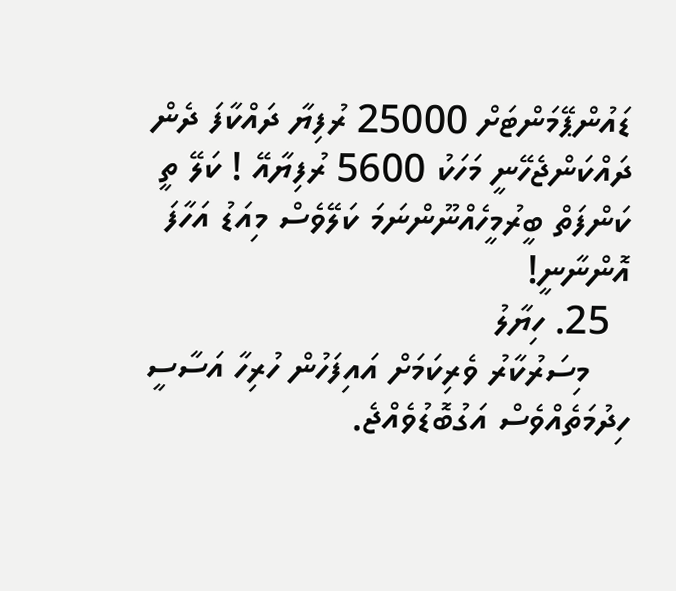ޑައުންޕޭމަންޓަށް 25000 ރުފިޔާ ދައްކާފަ ދެން ދައްކަންޖެހޭނީ މަހަކު 5600 ރުފިޔާއޭ ! ކަލޭ ތީ ކަންފަތް ބީރުމީހެއްނޫންނަމަ ކަލޭވެސް މިއަޑު އަހާފަ އޮންނާނީ!
  25. ހިޔާލު
    މިސަރުކާރު ވެރިކަމަށް އައިފަހުން ހުރިހާ އަސާސީ ހިދުމަތެއްވެސް އަގުބޮޑުވެއްޖެ.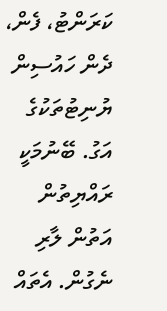ކަރަންޓު، ފެން، ދެން ހައުސިން ޔުނިޓުތަކުގެ އަގު. ބޭނުމަކީ ރައްޔިތުން އަތުން ލާރި ނެގުން. އެތައް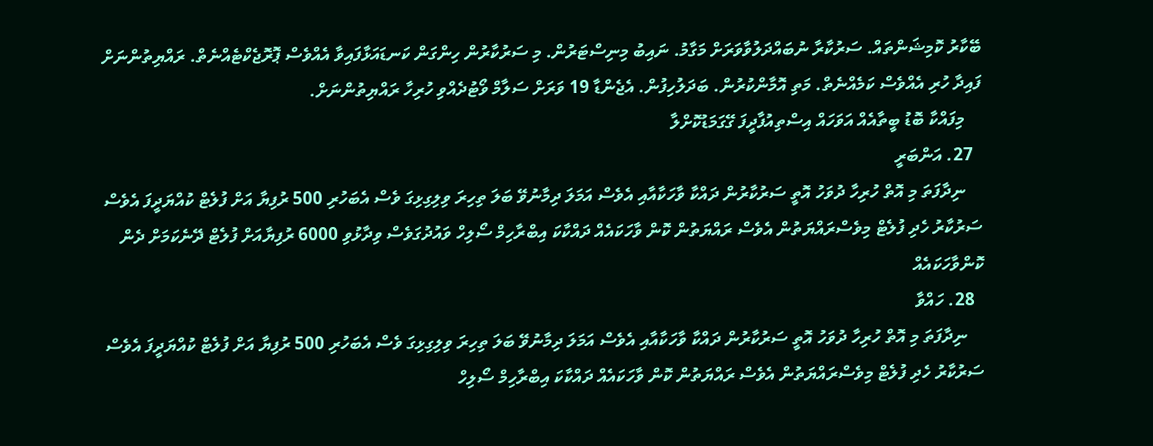ބޭކާރު ކޮމިޝަންތައް. ސަރުކާރާ ނުބައްދަލުވާވަރަށް މަގާމު. ނައިބު މިނިސްޓަރުން. މި ސަރުކާރުން ހިންގަން ކަނޑައަޅާފައިވާ އެއްވެސް ޕޮރޮޖެކްޓެއްނެތް. ރައްޔިތުންނަށް ފައިދާ ހުރި އެއްވެސް ކަމެއްނެތް. މަތި އޮމާންކުރުން. ބަދަލުހިފުން. އެޖެންޑާ 19 ވަރަށް ސަލާމް ވޯޓުދެއްވި ހުރިހާ ރައްޔިތުންނަށް.
    މިފައްކާ ބޮޑު ބީތާއެއް އަވަހައް އިސްތިއުފާދީފަ ގޭގަމަޑުކޮށްލާ
  27. އަންބަރީ
    ނިދާފަތަ މި އޮތް ހުރިހާ ދުވަހު އޮތީ ސަރުކާރުން ދައްކާ ވާހަކާއާއި އެވެސް އަމަލަ ދިމާނުވޭ ބަލަ ތިހިރަ ވިލިގިޅިގަ ވެސް އެބަހުރި 500 ރުފިޔާ އަށް ފުލެޓް ކުއްޔަދީފަ އެވެސް ސަރުކާރު ހެދި ފުލެޓް މިވެސްރައްޔަތުން އެވެސް ރައްޔަތުން ކޮން ވާހަކައެއް ދައްކާކަ އިބްރާހިމް ސޯލިހް ވައުދުގަވެސް ވިދާޅުވި 6000 ރުފިޔާއަށް ފުލެޓް ދޭނެކަމަށް ދެން ކޮންވާހަކައެއް
  28. ހައްވާ
    ނިދާފަތަ މި އޮތް ހުރިހާ ދުވަހު އޮތީ ސަރުކާރުން ދައްކާ ވާހަކާއާއި އެވެސް އަމަލަ ދިމާނުވޭ ބަލަ ތިހިރަ ވިލިގިޅިގަ ވެސް އެބަހުރި 500 ރުފިޔާ އަށް ފުލެޓް ކުއްޔަދީފަ އެވެސް ސަރުކާރު ހެދި ފުލެޓް މިވެސްރައްޔަތުން އެވެސް ރައްޔަތުން ކޮން ވާހަކައެއް ދައްކާކަ އިބްރާހިމް ސޯލިހް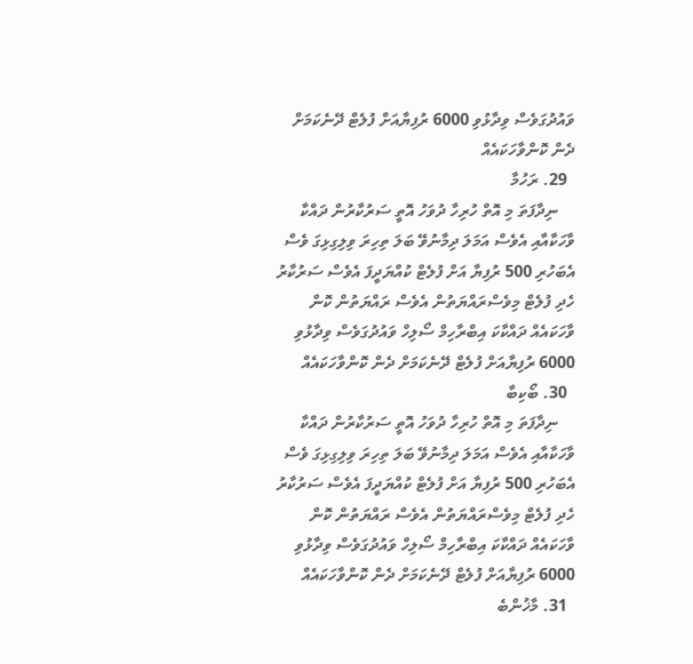ވައުދުގަވެސް ވިދާޅުވި 6000 ރުފިޔާއަށް ފުލެޓް ދޭނެކަމަށް ދެން ކޮންވާހަކައެއް
  29. ރަހުމާ
    ނިދާފަތަ މި އޮތް ހުރިހާ ދުވަހު އޮތީ ސަރުކާރުން ދައްކާ ވާހަކާއާއި އެވެސް އަމަލަ ދިމާނުވޭ ބަލަ ތިހިރަ ވިލިގިޅިގަ ވެސް އެބަހުރި 500 ރުފިޔާ އަށް ފުލެޓް ކުއްޔަދީފަ އެވެސް ސަރުކާރު ހެދި ފުލެޓް މިވެސްރައްޔަތުން އެވެސް ރައްޔަތުން ކޮން ވާހަކައެއް ދައްކާކަ އިބްރާހިމް ސޯލިހް ވައުދުގަވެސް ވިދާޅުވި 6000 ރުފިޔާއަށް ފުލެޓް ދޭނެކަމަށް ދެން ކޮންވާހަކައެއް
  30. ބޯކިބާ
    ނިދާފަތަ މި އޮތް ހުރިހާ ދުވަހު އޮތީ ސަރުކާރުން ދައްކާ ވާހަކާއާއި އެވެސް އަމަލަ ދިމާނުވޭ ބަލަ ތިހިރަ ވިލިގިޅިގަ ވެސް އެބަހުރި 500 ރުފިޔާ އަށް ފުލެޓް ކުއްޔަދީފަ އެވެސް ސަރުކާރު ހެދި ފުލެޓް މިވެސްރައްޔަތުން އެވެސް ރައްޔަތުން ކޮން ވާހަކައެއް ދައްކާކަ އިބްރާހިމް ސޯލިހް ވައުދުގަވެސް ވިދާޅުވި 6000 ރުފިޔާއަށް ފުލެޓް ދޭނެކަމަށް ދެން ކޮންވާހަކައެއް
  31. މާޚުންބެ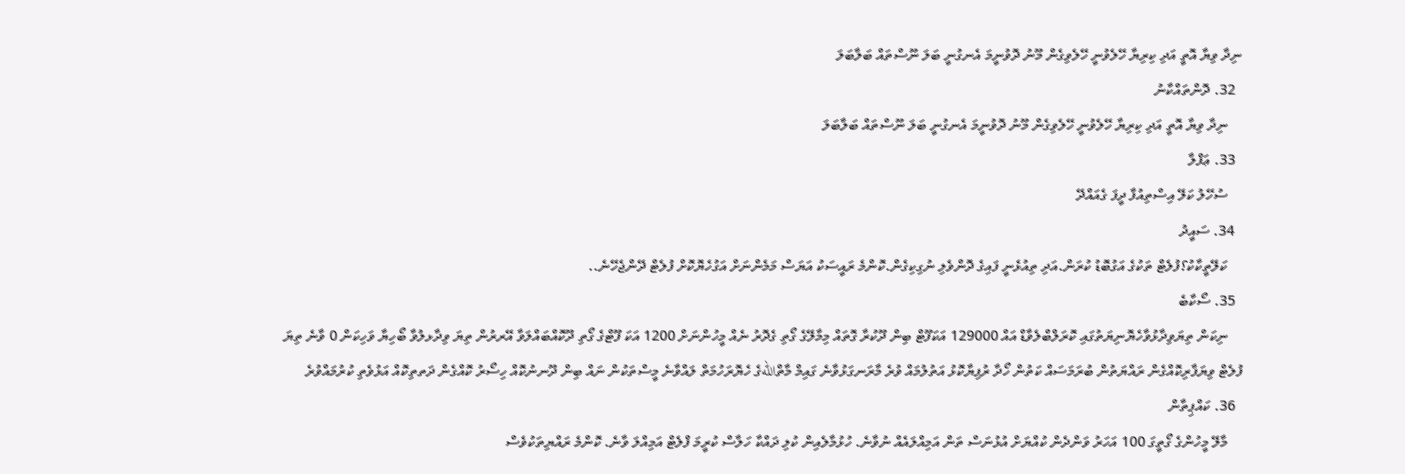ނިދާ ވިޔާ އޮތީ އަދި ކިރިޔާ ހޭލެވުނީ ހޭލެވިގެން މޫނު ދޮވުނީމަ އެނގުނީ ބަލަ ނޫސްތައް ބަލާބަލަ
  32. ދޮންތައްކާނު
    ނިދާ ވިޔާ އޮތީ އަދި ކިރިޔާ ހޭލެވުނީ ހޭލެވިގެން މޫނު ދޮވުނީމަ އެނގުނީ ބަލަ ނޫސްތައް ބަލާބަލަ
  33. ޢަފްލާ
    ސުހޭލު ކަލޭ އިސްތިއުފާ ދީފަ ގެއައްދޭ
  34. ސައީދު
    ކަލޭތީކާކު؟ފުލެޓް ތަކުގެ އަގުބޮޑު ކުރަން.އަދި ތިއުޅެނީ ފައިގެ ދޮންވެލި ނުގިކިގެން.ކޮންމެ ރައީސަކު އަޔަސް މަމެންނަށް އަގުހެޔޮކޮށް ފުލެޓް ދޭންޖެހޭނެ..
  35. ސޯކާބެ
    ނިކަން ތިޔަވިދާޅުވާހެޔޮނިޔަތުގައި ކޮރަލްބްލެވާޑް އައް 129000 އަކަފޫޓް ބިން ދޫކުރާ ގޮތައް މިމާލޭގެ ގޯތި ގެދޮރު ނެއް މީހުންނަށް 1200 އަކަ ފޫޓްގެ ގޯތި ދޫކޮއްބައްލަވާ އޭރރުން ތިޔަ ވިދާޅލުވާ ބޯހިޔާ ވަހިކަން 0 ވާނެ ތިޔަ ފުލެޓް ވިޔަފާރިކޮއްގެން ރައްޔަތުން ބުރަމަސައް ކަތުން ހޯދާ ރުފިޔާކޮޅު އަތުލުމައް ވުރެ މާރަނގަޅުވާނެ ގައިމް މާތްاللهގެ ހެޔޮރަހުމަތް ލައްވާނެ މީސްތަކުން ނައް ބިން ދޫނނުކޮއް ހިސޯރު ކޮއްގެން ދަތތިކޮއް އަޅުވެތި ކުރުމައްވުރެ
  36. ކައްޕިތާން
    މާލޭ މީހުންގެ ގޯތީގަ 100 އަހަރު ވަންދެން ކުއްޔަށް އުޅުނަސް ތަން އަމިއްލައެއް ނުވާނެ. ހުޅުމާލެއިން ކުލި ދައްކާ ހަލާސް ކުރީމަ ފްލެޓް އަމިއްލަ ވާނެ. ކޮންމެ ރައްޔިތަކުވެސް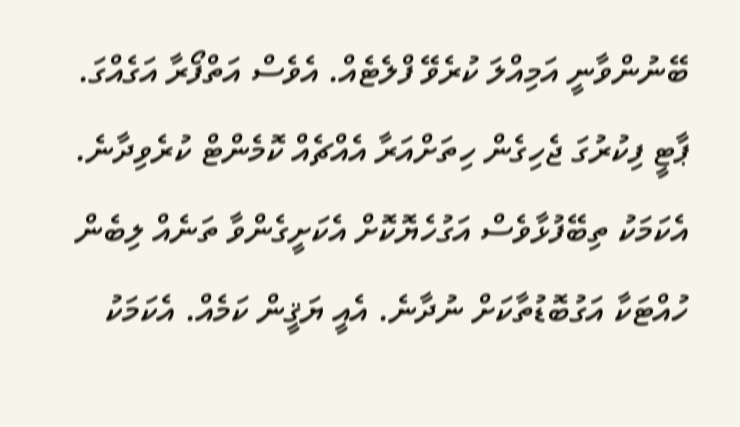ބޭނުންވާނީ އަމިއްލަ ކުރެވޭ ފްލެޓެއް. އެވެސް އަތްފޯރާ އަގެއްގަ. ޕާޓީ ފިކުރުގަ ޖެހިގެން ހިތަށްއަރާ އެއްޗެއް ކޮމެންޓް ކުރެވިދާނެ. އެކަމަކު ތިބޭފުޅާވެސް އަގުހެޔޮކޮށް އެކަށީގެންވާ ތަނެއް ލިބެން ހުއްޓަކާ އަގުބޮޑުތާކަށް ނުދާނެ. އެއީ ޔަޤީން ކަމެއް. އެކަމަކު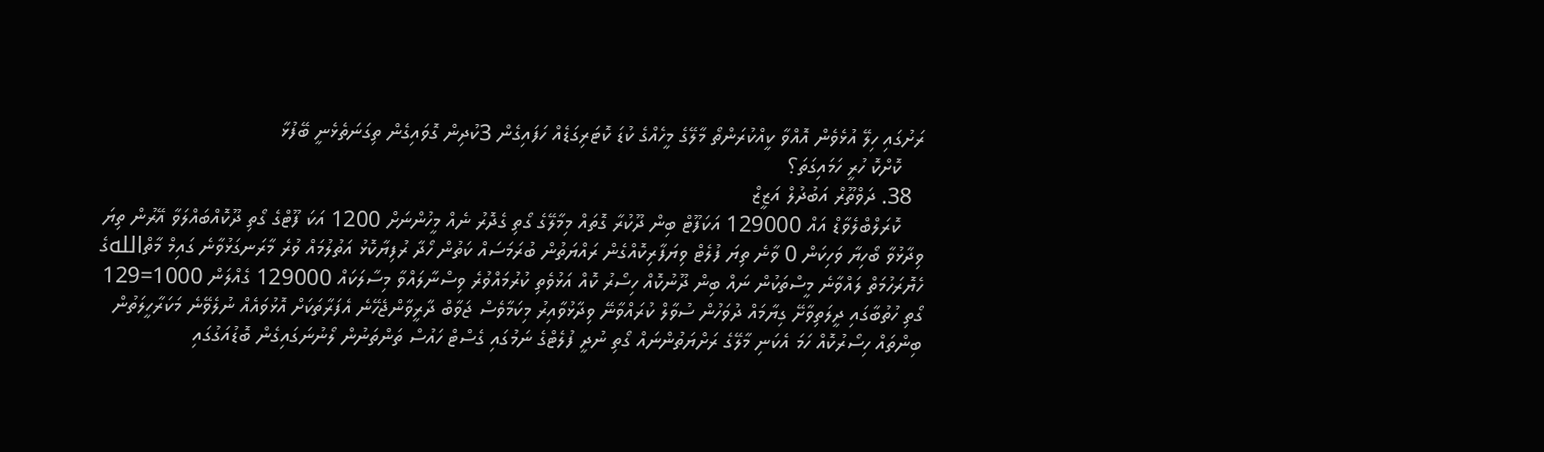ރަށުގައި ހިލޭ އުޅެވެން އޮއްވާ ކީއްކުރަންތޯ މާލޭގެ މީހެއްގެ ކުޑަ ކޮޓަރިގަޑެއް ހަފައިގެން 3ކުދިން ގޮވައިގެން ތިގަނަތެޅެނީ ބޭފުޅާ
    ކޮށްކޮ ހުރީ ހަމައިގަތަ؟
  38. ދަވްތޫރް އަބުދުލް އަޒީޒް
    ކޮރަލްބްލެވާޑް އައް 129000 އަކަފޫޓް ބިން ދޫކުރާ ގޮތައް މިމާލޭގެ ގޯތި ގެދޮރު ނެއް މީހުންނަށް 1200 އަކަ ފޫޓްގެ ގޯތި ދޫކޮއްބައްލަވާ އޭރުން ތިޔަ ވިދާޅުވާ ބޯހިޔާ ވަހިކަން 0 ވާނެ ތިޔަ ފުލެޓް ވިޔަފާރިކޮއްގެން ރައްޔަތުން ބުރަމަސައް ކަތުން ހޯދާ ރުފިޔާކޮޅު އަތުލުމައް ވުރެ މާރަނގަޅުވާނެ ގައިމް މާތްاللهގެ ހެޔޮރަހުމަތް ލައްވާނެ މީސްތަކުން ނައް ބިން ދޫނުކޮއް ހިސޯރު ކޮއް އަޅުވެތި ކުރުމައްވުރެ ވިސްނާލައްވާ މިސާލަކައް 129000 ގެއްލަން 1000=129 ގޯތި ހުތުބާގައި ދީލަތިވާށޭ ގިޔާމައް ދުވަހުން ސުވާލް ކުރައްވާނޭ ވިދާޅުވާއިރު މިކަމާވެސް ޖަވާބް ދާރީވާންޖެހޭނެ އެފަރާތަކަށް އޮޅުވައެއް ނުލެވޭނެ މަކަރާހީލަތުން ބިންތައް ހިސޯރުކޮއް ހަމަ އެކަނި މާލޭގެ ރަށްޔަތުންނައް ގޯތި ނުދީ ފުލެޓްގެ ނަމުގައި ގެސްޓް ހައުސް ތަންތަނުން ލޯނުނަގައިގެން ބޮޑުއަގުގައި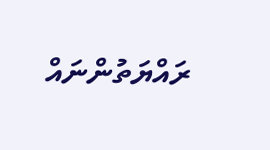ރައްޔަތުންނައް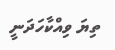ތިޔަ ވިއްކާހަދަނީ